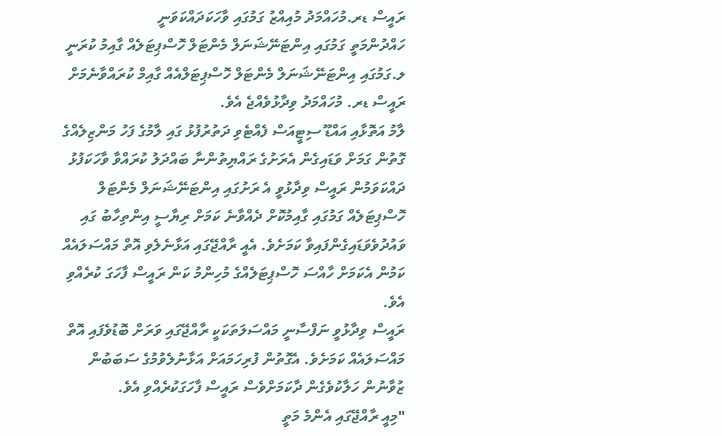ރައީސް ޑރ.މުހައްމަދު މުއިއްޒު ގަމުގައި ވާހަކަދައްކަވަނީ
ހައްދުންމަތީ ގަމުގައި އިންޓަނޭޝަނަލް މެންޓަލް ހޮސްޕިޓަލެއް ގާއިމު ކުރަނީ
ލ.ގަމުގައި އިންޓަނޭޝަނަލް މެންޓަލް ހޮސްޕިޓަލްއެއް ގާއިމް ކުރައްވާނެމަށް ރައީސް ޑރ. މުހައްމަދު ވިދާޅުވެއްޖެ އެވެ.
ލާމު އަތޮޅާއި އައްޑޫ ސިޓީއަސް ފެއްޓެވި ދަތުރުފުޅު ގައި ލާމުގެ ފަހު މަންޒިލެއްގެ ގޮތުން ގަމަށް ވަޑައިގެން އެރަށުގެ ރައްޔިތުންނާ ބައްދަލު ކުރައްވާ ވާހަކަފުޅު ދައްކަވަމުން ރައީސް ވިދާޅުވީ އެ ރަށުގައި އިންޓަނޭޝަނަލް މެންޓަލް ހޮސްޕިޓަލެއް ގަމުގައި ގާއިމުކޮށް ދެއްވާނެ ކަމަށް ރިޔާސީ އިންތިހާބު ގައި ވައުދުވެވަޑައިގެންފައިވާ ކަމަށެވެ. އެއީ ރާއްޖޭގައި އަޅާނެލެވި އޮތް މައްސަލައެއް ކަމުން އެކަމަށް ހާއްސަ ހޮސްޕިޓަލެއްގެ މުހިންމު ކަން ރައީސް ފާހަގަ ކުރެއްވި އެވެ.
ރައީސް ވިދާޅުވީ ނަފްސާނީ މައްސަލަތަކަކީ ރާއްޖޭގައި ވަރަށް ބޮޑުވެފައި އޮތް މައްސަލައެއް ކަމަށެވެ. އެގޮތުން ފުރިހަމައަށް އަޅާނުލެވުމުގެ ސަބަބުން ޒުވާނުން ހަލާކުވެގެން ދާކަމަށްވެސް ރައީސް ފާހަގަކުރެއްވި އެވެ.
"މިއީ ރާއްޖޭގައި އެންމެ މަތީ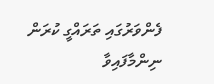ފެންވަރުގައި ތަރައްގީ ކުރަން ނިންމާފައިވާ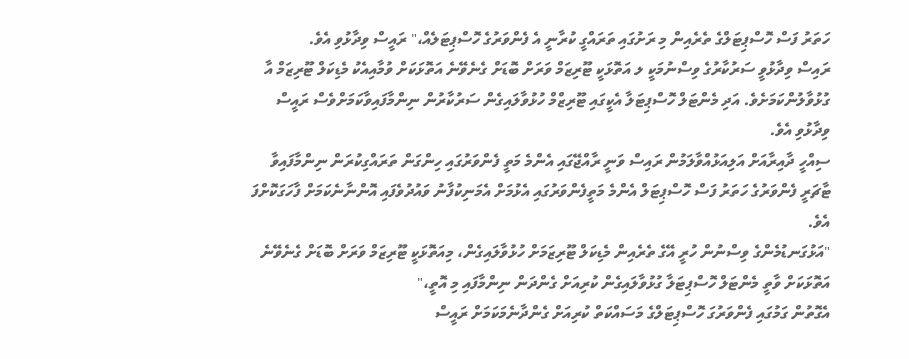ހަތަރު ފަސް ހޮސްޕިޓަލްގެ ތެރެއިން މި ރަށުގައި ތަރައްގީ ކުރާނީ އެ ފެންވަރުގެ ހޮސްޕިޓަލެއް،" ރައީސް ވިދާޅުވި އެވެ.
ރައިސް ވިދާޅުވީ ސަރުކާރުގެ ވިސްނުމަކީ ލ އަތޮޅަކީ ޓޫރިޒަމް ވަރަށް ބޮޑަށް ގެނެވޭނެ އަތޮޅަކަށް ވުމާއިއެކު މެޑިކަލް ޓޫރިޒަމް އާ ގުޅުވާލުންކަމަށެވެ. އަދި މެންޓަލް ހޮސްޕިޓަލާ އެކީގައި ޓޫރިޒްމް ހުޅުވާލައިގެން ސަރުކާރުން ނިންމާފައިވާކަމަށްވެސް ރައީސް ވިދާޅުވި އެވެ.
ސިއްހީ ދާއިރާއަށް އަލިއަޅުއްވާލަމުން ރައިސް ވަނީ ރާއްޖޭގައި އެންމެ މަތީ ފެންވަރުގައި ހިންގަން ތަރައްގިކުރަން ނިންމާފައިވާ ޓާޗަރީ ފެންވަރުގެ ހަތަރު ފަސް ހޮސްޕިޓަލް އެންމެ މަތީފެންވަރުގައި އެޅުމަށް އެމަނިކުފާނު ވައުދުވެފައި އޮންނާނެކަމަށް ފާހަގަކޮށްފަ އެވެ.
"އަޅުގަނޑުމެންގެ ވިސްނުން ހުރީ އޭގެ ތެރެއިން މެޑިކަލް ޓޫރިޒަމަށް ހުޅުވާލައިގެން، މިއަތޮޅަކީ ޓޫރިޒަމް ވަރަށް ބޮޑަށް ގެނެވޭނެ އަތޮޅަކަށް ވާތީ މެންޓަލް ހޮސްޕިޓަލާ ގުޅުވާލައިގެން ކުރިއަށް ގެންދަން ނިންމާފައި މި އޮތީ،"
އެގޮތުން ގަމުގައި ފެންވަރުގަ ހޮސްޕިޓަލްގެ މަސައްކަތް ކުރިއަށް ގެންދާނެމަކަމަށް ރައީސް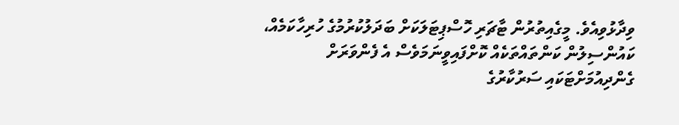ވިދާޅުވިއެވެ. މީގެއިތުރުން ޓާޗަރި ހޮސްޕިޓަލަކަށް ބަދަލުކުރުމުގެ ހުރިހާކަމެއް، ކައުންސިލުން ކަންތައްތަކެއް ކޮށްފައިވީނަމަވެސް އެ ފެންވަރަށް ގެންދިއުމަށްޓަކައި ސަރުކާރުގެ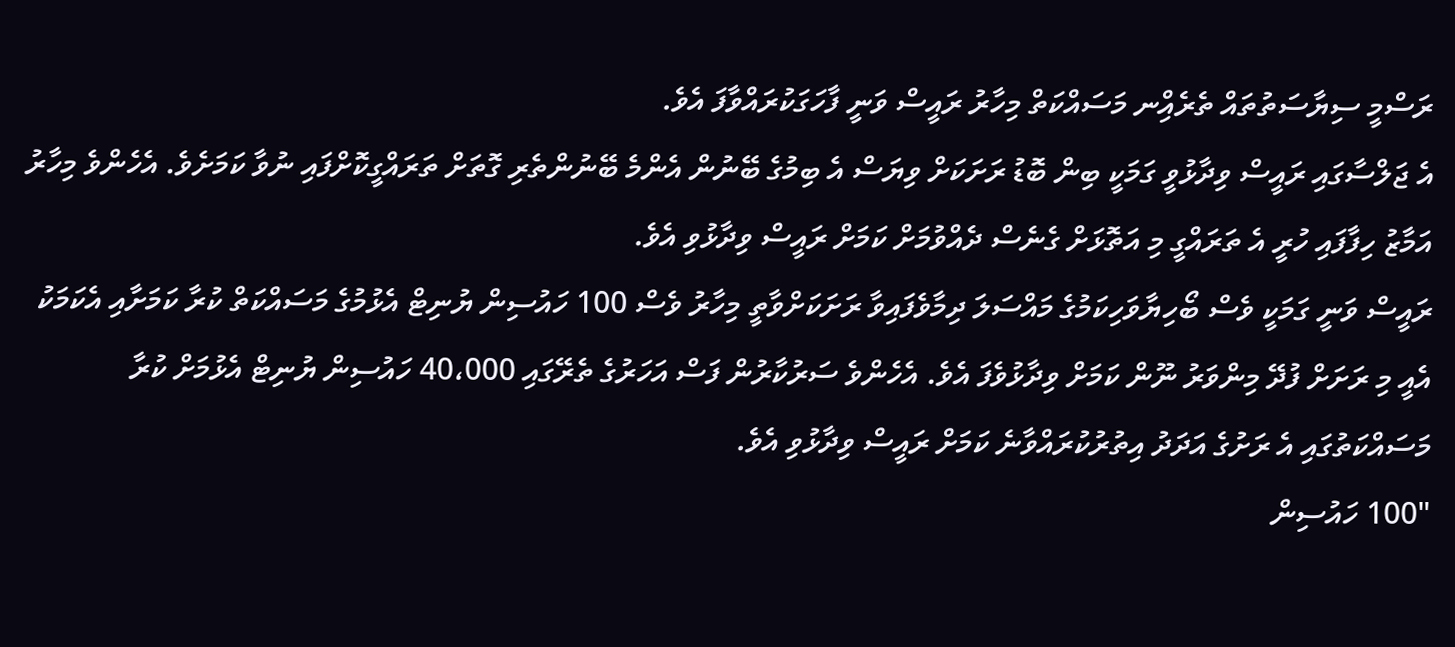ރަސްމީ ސިޔާސަތުތައް ތެރެއިްނ މަސައްކަތް މިހާރު ރައީސް ވަނީ ފާހަގަކުރައްވާފަ އެވެ.
އެ ޖަލްސާގައި ރައީސް ވިދާޅުވީ ގަމަކީ ބިން ބޮޑު ރަށަކަށް ވިޔަސް އެ ބިމުގެ ބޭނުން އެންމެ ބޭނުންތެރި ގޮތަށް ތަރައްގީކޮށްފައި ނުވާ ކަމަށެވެ. އެހެންވެ މިހާރު އަމާޒު ހިފާފައި ހުރީ އެ ތަރައްގީ މި އަތޮޅަށް ގެނެސް ދެއްވުމަށް ކަމަށް ރައީސް ވިދާޅުވި އެވެ.
ރައީސް ވަނީ ގަމަކީ ވެސް ބޯހިޔާވަހިކަމުގެ މައްސަލަ ދިމާވެފައިވާ ރަށަކަށްވާތީ މިހާރު ވެސް 100 ހައުސިން ޔުނިޓް އެޅުމުގެ މަސައްކަތް ކުރާ ކަމަށާއި އެކަމަކު އެއީ މި ރަށަށް ފުދޭ މިންވަރު ނޫން ކަމަށް ވިދާޅުވެފަ އެވެ. އެހެންވެ ސަރުކާރުން ފަސް އަހަރުގެ ތެރޭގައި 40،000 ހައުސިން ޔުނިޓް އެޅުމަށް ކުރާ މަސައްކަތުގައި އެ ރަށުގެ އަދަދު އިތުރުކުރައްވާނެ ކަމަށް ރައީސް ވިދާޅުވި އެވެ.
"100 ހައުސިން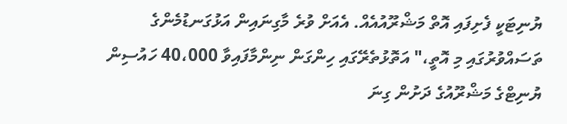ޔުނިޓަކީ ފެށިފައި އޮތް މަޝްރޫއުއެއް. އެއަށް ވުރެ މާގިނައިން އަޅުގަނޑުމެންގެ ތަސައްވުރުގައި މި އޮތީ،" އަތޮޅުތެރޭގައި ހިންގަން ނިންމާފައިވާ 40،000 ހައުސިން ޔުނިޓްގެ މަޝްރޫއުގެ ދަށުން ގިނަ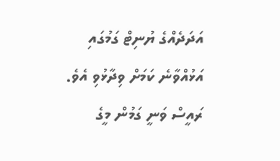އަދަދެއްގެ ޔުނިޓް ގަމުގައި އަޅުއްވާނެ ކަމަށް ވިދާޅުވި އެވެ.
ރައީސް ވަނީ ގަމުން މީގެ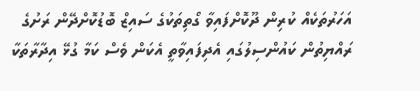އަހަރުތަކެއް ކުރިން ދޫކޮށްފައިވާ ގޯތިތަކުގެ ސައިޒް ބޮޑުކޮށްދޭން ރަށުގެ ރައްޔިތުން ކައުންސިލުގައި އެދިފައިވާތީ އެކަން ވެސް ކަމާ ގުޅޭ އިދާރާތަކާ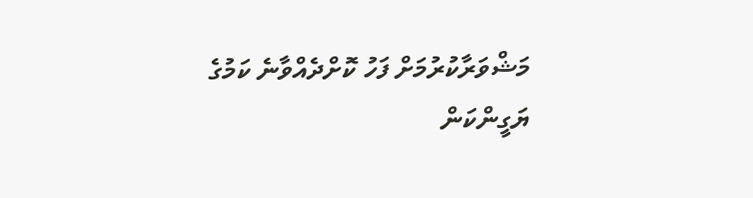މަޝްވަރާކުރުމަށް ފަހު ކޮށްދެއްވާނެ ކަމުގެ ޔަގީންކަން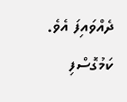ދެއްވައިފަ އެވެ.
ކަމުގޮސްފި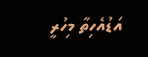އަޑުއެހިތާ މިހުރީ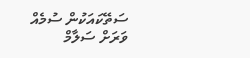ސަތޭކައަކުން ސުމެއް
ވަރަށް ސަލާމް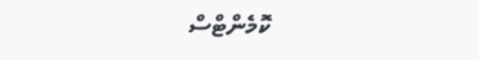ކޮމެންޓްސް